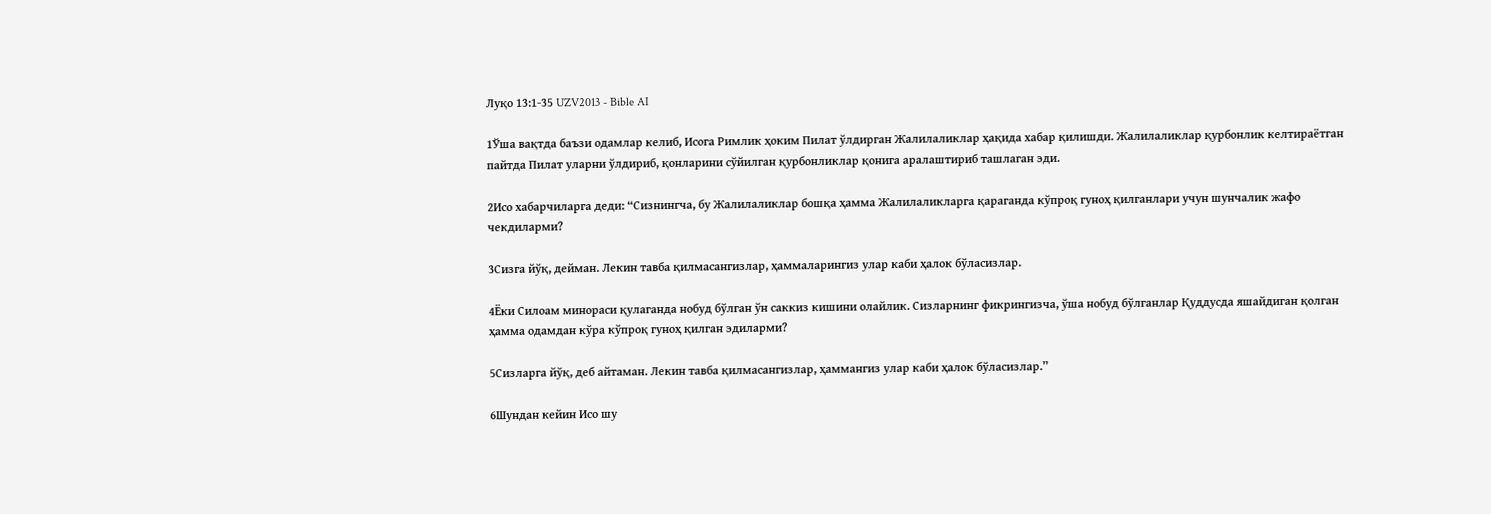Луқо 13:1-35 UZV2013 - Bible AI

1Ўша вақтда баъзи одамлар келиб, Исога Римлик ҳоким Пилат ўлдирган Жалилаликлар ҳақида хабар қилишди. Жалилаликлар қурбонлик келтираётган пайтда Пилат уларни ўлдириб, қонларини сўйилган қурбонликлар қонига аралаштириб ташлаган эди.

2Исо хабарчиларга деди: “Сизнингча, бу Жалилаликлар бошқа ҳамма Жалилаликларга қараганда кўпроқ гуноҳ қилганлари учун шунчалик жафо чекдиларми?

3Сизга йўқ, дейман. Лекин тавба қилмасангизлар, ҳаммаларингиз улар каби ҳалок бўласизлар.

4Ёки Силоам минораси қулаганда нобуд бўлган ўн саккиз кишини олайлик. Сизларнинг фикрингизча, ўша нобуд бўлганлар Қуддусда яшайдиган қолган ҳамма одамдан кўра кўпроқ гуноҳ қилган эдиларми?

5Сизларга йўқ, деб айтаман. Лекин тавба қилмасангизлар, ҳаммангиз улар каби ҳалок бўласизлар.”

6Шундан кейин Исо шу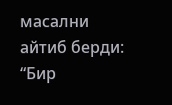масални айтиб берди: “Бир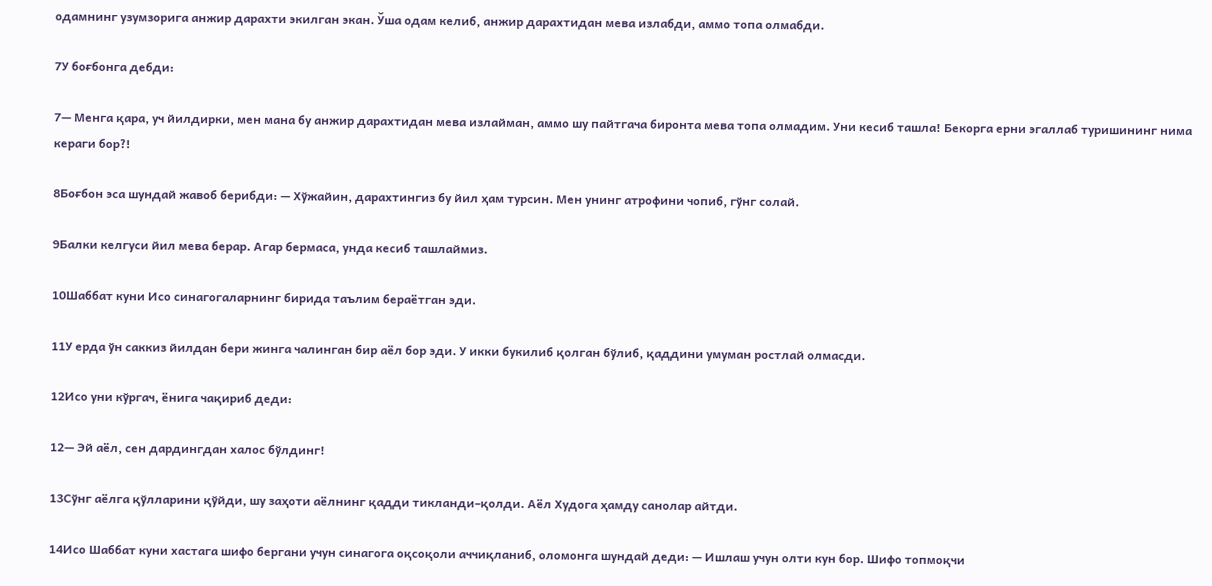одамнинг узумзорига анжир дарахти экилган экан. Ўша одам келиб, анжир дарахтидан мева излабди, аммо топа олмабди.

7У боғбонга дебди:

7— Менга қара, уч йилдирки, мен мана бу анжир дарахтидан мева излайман, аммо шу пайтгача биронта мева топа олмадим. Уни кесиб ташла! Бекорга ерни эгаллаб туришининг нима кераги бор?!

8Боғбон эса шундай жавоб берибди: — Хўжайин, дарахтингиз бу йил ҳам турсин. Мен унинг атрофини чопиб, гўнг солай.

9Балки келгуси йил мева берар. Агар бермаса, унда кесиб ташлаймиз.

10Шаббат куни Исо синагогаларнинг бирида таълим бераётган эди.

11У ерда ўн саккиз йилдан бери жинга чалинган бир аёл бор эди. У икки букилиб қолган бўлиб, қаддини умуман ростлай олмасди.

12Исо уни кўргач, ёнига чақириб деди:

12— Эй аёл, сен дардингдан халос бўлдинг!

13Сўнг аёлга қўлларини қўйди, шу заҳоти аёлнинг қадди тикланди–қолди. Аёл Худога ҳамду санолар айтди.

14Исо Шаббат куни хастага шифо бергани учун синагога оқсоқоли аччиқланиб, оломонга шундай деди: — Ишлаш учун олти кун бор. Шифо топмоқчи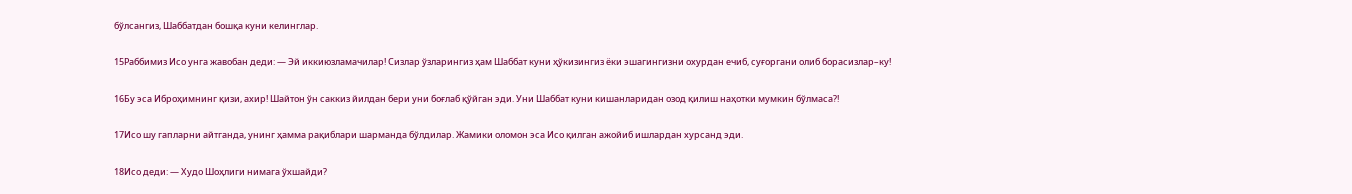бўлсангиз, Шаббатдан бошқа куни келинглар.

15Раббимиз Исо унга жавобан деди: — Эй иккиюзламачилар! Сизлар ўзларингиз ҳам Шаббат куни ҳўкизингиз ёки эшагингизни охурдан ечиб, суғоргани олиб борасизлар–ку!

16Бу эса Иброҳимнинг қизи, ахир! Шайтон ўн саккиз йилдан бери уни боғлаб қўйган эди. Уни Шаббат куни кишанларидан озод қилиш наҳотки мумкин бўлмаса?!

17Исо шу гапларни айтганда, унинг ҳамма рақиблари шарманда бўлдилар. Жамики оломон эса Исо қилган ажойиб ишлардан хурсанд эди.

18Исо деди: — Худо Шоҳлиги нимага ўхшайди?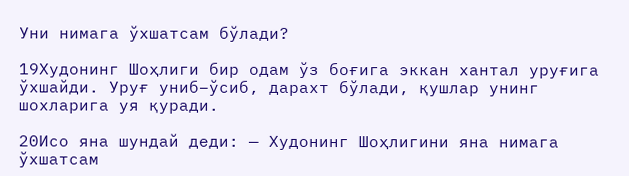Уни нимага ўхшатсам бўлади?

19Худонинг Шоҳлиги бир одам ўз боғига эккан хантал уруғига ўхшайди. Уруғ униб–ўсиб, дарахт бўлади, қушлар унинг шохларига уя қуради.

20Исо яна шундай деди: — Худонинг Шоҳлигини яна нимага ўхшатсам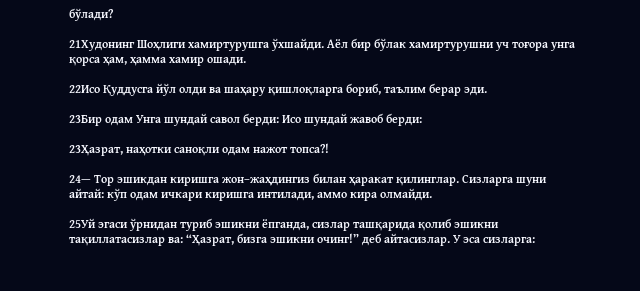бўлади?

21Худонинг Шоҳлиги хамиртурушга ўхшайди. Аёл бир бўлак хамиртурушни уч тоғора унга қорса ҳам, ҳамма хамир ошади.

22Исо Қуддусга йўл олди ва шаҳару қишлоқларга бориб, таълим берар эди.

23Бир одам Унга шундай савол берди: Исо шундай жавоб берди:

23Ҳазрат, наҳотки саноқли одам нажот топса?!

24— Тор эшикдан киришга жон–жаҳдингиз билан ҳаракат қилинглар. Сизларга шуни айтай: кўп одам ичкари киришга интилади, аммо кира олмайди.

25Уй эгаси ўрнидан туриб эшикни ёпганда, сизлар ташқарида қолиб эшикни тақиллатасизлар ва: “Ҳазрат, бизга эшикни очинг!” деб айтасизлар. У эса сизларга: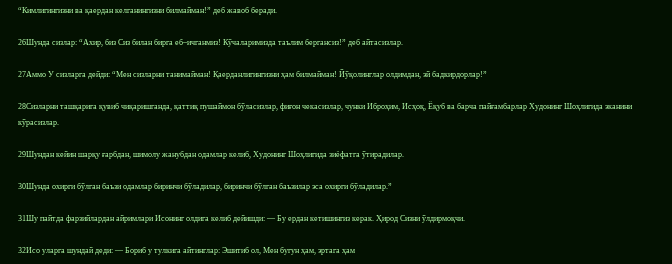“Кимлигингизни ва қаердан келганингизни билмайман!” деб жавоб беради.

26Шунда сизлар: “Ахир, биз Сиз билан бирга еб–ичганмиз! Кўчаларимизда таълим бергансиз!” деб айтасизлар.

27Аммо У сизларга дейди: “Мен сизларни танимайман! Қаерданлигингизни ҳам билмайман! Йўқолинглар олдимдан, эй бадкирдорлар!”

28Сизларни ташқарига қувиб чиқаришганда, қаттиқ пушаймон бўласизлар, фиғон чекасизлар, чунки Иброҳим, Исҳоқ, Ёқуб ва барча пайғамбарлар Худонинг Шоҳлигида эканини кўрасизлар.

29Шундан кейин шарқу ғарбдан, шимолу жанубдан одамлар келиб, Худонинг Шоҳлигида зиёфатга ўтирадилар.

30Шунда охирги бўлган баъзи одамлар биринчи бўладилар, биринчи бўлган баъзилар эса охирги бўладилар.”

31Шу пайтда фарзийлардан айримлари Исонинг олдига келиб дейишди: — Бу ердан кетишингиз керак. Ҳирод Сизни ўлдирмоқчи.

32Исо уларга шундай деди: — Бориб у тулкига айтинглар: Эшитиб ол, Мен бугун ҳам, эртага ҳам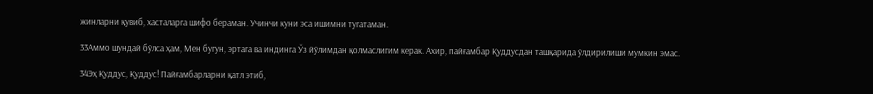жинларни қувиб, хасталарга шифо бераман. Учинчи куни эса ишимни тугатаман.

33Аммо шундай бўлса ҳам, Мен бугун, эртага ва индинга Ўз йўлимдан қолмаслигим керак. Ахир, пайғамбар Қуддусдан ташқарида ўлдирилиши мумкин эмас.

34Эҳ Қуддус, Қуддус! Пайғамбарларни қатл этиб,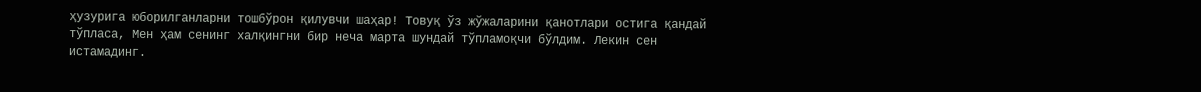ҳузурига юборилганларни тошбўрон қилувчи шаҳар! Товуқ ўз жўжаларини қанотлари остига қандай тўпласа, Мен ҳам сенинг халқингни бир неча марта шундай тўпламоқчи бўлдим. Лекин сен истамадинг.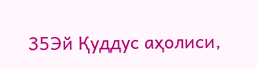35Эй Қуддус аҳолиси,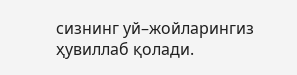сизнинг уй–жойларингиз ҳувиллаб қолади.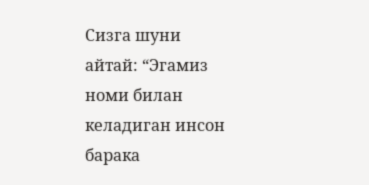Сизга шуни айтай: “Эгамиз номи билан келадиган инсон барака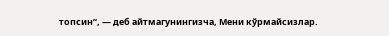топсин”, — деб айтмагунингизча, Мени кўрмайсизлар.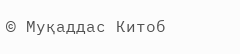© Муқаддас Китоб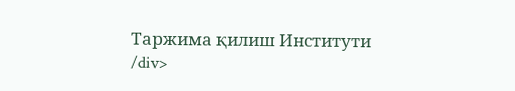Таржима қилиш Институти
/div>